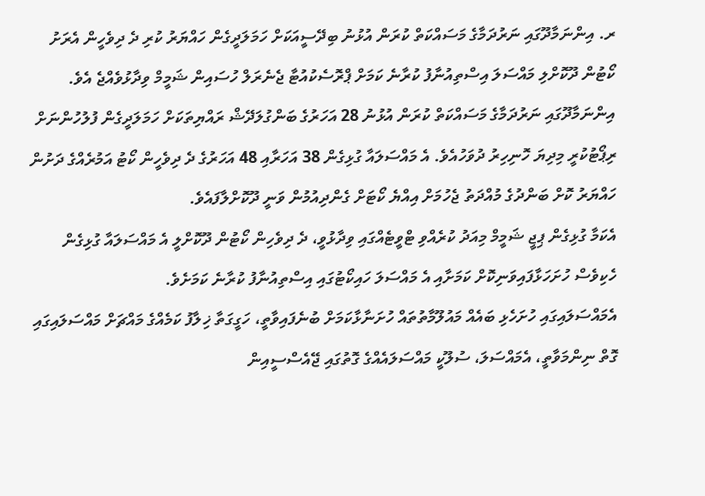ރ. އިންނަމާދޫގައި ނަރުދަމާގެ މަސައްކަތް ކުރަން އުޅުނު ބިދޭސީއަކަށް ހަމަލަދީގެން ހައްޔަރު ކުރި ދެ ދިވެހީން އެރަށު ކޯޓުން ދޫކޮށްލި މައްސަލަ އިސްތިއުނާފު ކުރާނެ ކަމަށް ޕްރޮސެކުއުޓާ ޖެނެރަލް ހުސައިން ޝަމީމް ވިދާޅުވެއްޖެ އެވެ.
އިންނަމާދޫގައި ނަރުދަމާގެ މަސައްކަތް ކުރަން އުޅުނު 28 އަހަރުގެ ބަންގުލަދޭޝް ރައްޔިތަކަށް ހަމަލަދީގެން ފުލުހުންނަށް ރިޕޯޓުކުރީ މިދިޔަ ހޮނިހިރު ދުވަހުއެވެ. އެ މައްސަލައާ ގުޅިގެން 38 އަހަރާއި 48 އަހަރުގެ ދެ ދިވެހީން ކޯޓު އަމުރެއްގެ ދަށުން ހައްޔަރު ކޮށް ބަންދުގެ މުއްދަތު ޖެހުމަށް އިއްޔެ ކޯޓަށް ގެންދިއުމުން ވަނީ ދޫކޮށްލާފައެވެ.
އެކަމާ ގުޅިގެން ޕިޖީ ޝަމީމް މިއަދު ކުރެއްވި ޓްވީޓެއްގައި ވިދާޅުވީ، ދެ ދިވެހިން ކޯޓުން ދޫކޮށްލީ އެ މައްސަލައާ ގުޅިގެން ހެކިވެސް ހުށަހަޅާފައިވަނިކޮށް ކަމަށާއި އެ މައްސަލަ ހައިކޯޓުގައި އިސްތިއުނާފު ކުރާނެ ކަމަށެވެ.
އެމައްސަލައިގައި ހުށަހެޅި ބައެއް މައުލޫމާތުތައް ހުށަނާޅާކަމަށް ބުނެފައިވާތީ، ހަގީގަތާ ޚިލާފު ކަމެއްގެ މައްޗަށް މައްސަލައިގައި ގޮތް ނިންމަވާތީ، އެމައްސަލަ، ސުލޫކީ މައްސަލައެއްގެ ގޮތުގައި ޖޭއެސްސީއިން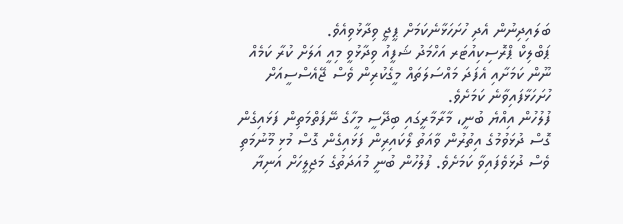ބަލައިދިނުން އެދި ހުށަހަޅާނެކަމަށް ޕީޖީ ވިދާޅުވިއެވެ.
ޕަބްލިކް ޕްރޮސިކިއުޓަރ އަހްމަދު ޝަފީއު ވިދާޅުވީ މިއީ އަލަށް ކުރާ ކަމެއް ނޫން ކަމަށާއި އެފަދަ މައްސަލަތައް މީގެކުރިން ވެސް ޖޭއެސްސީއަށް ހުށަހަޅާފައިވާނެ ކަމަށެވެ.
ފުލުހުން އިއްޔެ ބުނީ، މާރާމާރީގައި ބިދޭސީ މީހާގެ ނޭފަތްމަތިން ފަޅައިގެން ގޮސް ދުޅަވުމުގެ އިތުރުން ވާއަތު ލޯކައިރިން ފަޅައިގެން ގޮސް މުޅި މޫނުމަތި ވެސް ދުޅަވެފައިވާ ކަމަށެވެ. ފުލުހުން ބުނީ މުއަދަތުގެ މަޖިލީހަށް އަނިޔާ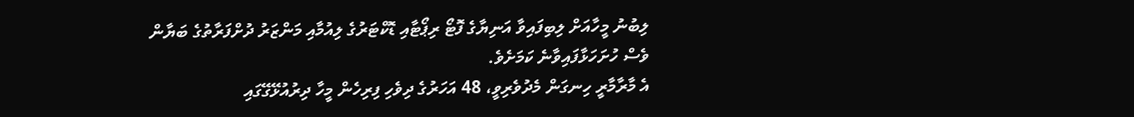ލިބުނު މީހާއަށް ލިބިފައިވާ އަނިޔާގެ ފޮޓޯ ރިޕޯޓާއި ޑޮކްޓަރުގެ ލިއުމާއި މަންޒަރު ދުށްފަރާތުގެ ބަޔާން ވެސް ހުށަހަޅާފައިވާނެ ކަމަށެވެ.
އެ މާރާމާރީ ހިނގަން މެދުވެރިވީ، 48 އަހަރުގެ ދިވެހި ފިރިހެން މީހާ ދިރުއުޅޭގޭގައި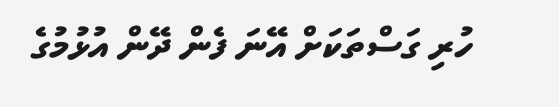ހުރި ގަސްތަކަށް އޭނަ ފެން ދޭން އުޅުމުގެ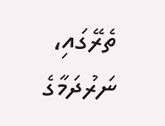ތެރޭގައި، ނަރުދަމާގެ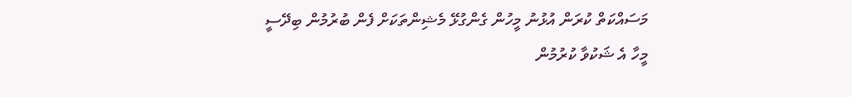މަސައްކަތް ކުރަން އުޅުނު މީހުން ގެންގުޅޭ މެޝިންތަކަށް ފެން ބުރުމުން ބިދޭސީ މީހާ އެ ޝަކުވާ ކުރުމުން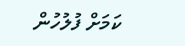ކަމަށް ފުލުހުން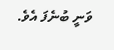ވަނީ ބުނެފަ އެވެ.